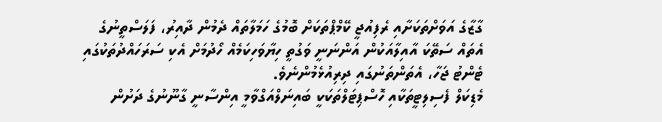ގާޒާގެ އަވަށްތަކަށާއި ރެފިއުޖީ ކޭމްޕްތަކަށް ބޮމުގެ ހަމަލާތައް ދެމުން ދާއިރު، ފަލަސްތީނުގެ އެތައް ސަތޭކަ އާއިލާއަކުން އަންނަނީ ވަގުތީ ހިޔާވަހިކަމެއް ހޯދުމަށް އެކި ސަރަހައްދުތަކުގައި ޓެންޓު ޖަހާ، އެތަންތަނުގައި ދިރިއުޅެމުންނެވެ.
މެޑިކަލް ފެސިލިޓީތަކާއި ހޮސްޕިޓަލްތަކަކީ ބައިނަލްއަގްވާމީ އިންސާނީ ގާނޫނުގެ ދަށުން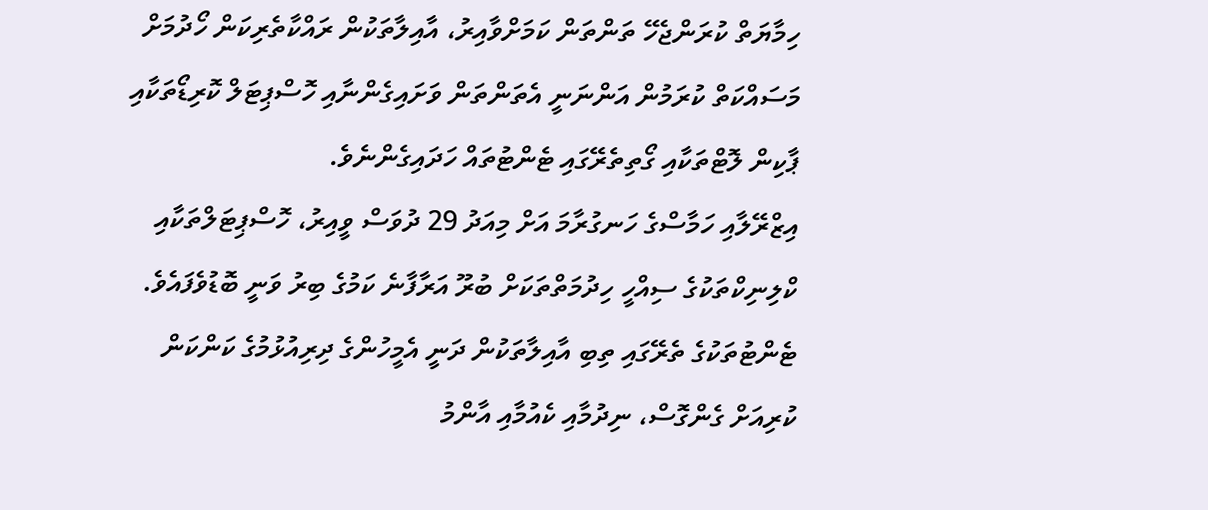ހިމާޔަތް ކުރަންޖެހޭ ތަންތަން ކަމަށްވާއިރު، އާއިލާތަކުން ރައްކާތެރިކަން ހޯދުމަށް މަސައްކަތް ކުރަމުން އަންނަނީ އެތަންތަން ވަށައިގެންނާއި ހޮސްޕިޓަލް ކޮރިޑޯތަކާއި ޕާކިން ލޮޓްތަކާއި ގޯތިތެރޭގައި ޓެންޓުތައް ހަދައިގެންނެވެ.
އިޒްރޭލާއި ހަމާސްގެ ހަނގުރާމަ އަށް މިއަދު 29 ދުވަސް ވީއިރު، ހޮސްޕިޓަލްތަކާއި ކްލިނިކްތަކުގެ ސިއްހީ ހިދުމަތްތަކަށް ބުރޫ އަރާފާނެ ކަމުގެ ބިރު ވަނީ ބޮޑުވެފައެވެ.
ޓެންޓުތަކުގެ ތެރޭގައި ތިބި އާއިލާތަކުން ދަނީ އެމީހުންގެ ދިރިއުޅުމުގެ ކަންކަން ކުރިއަށް ގެންގޮސް، ނިދުމާއި ކެއުމާއި އާންމު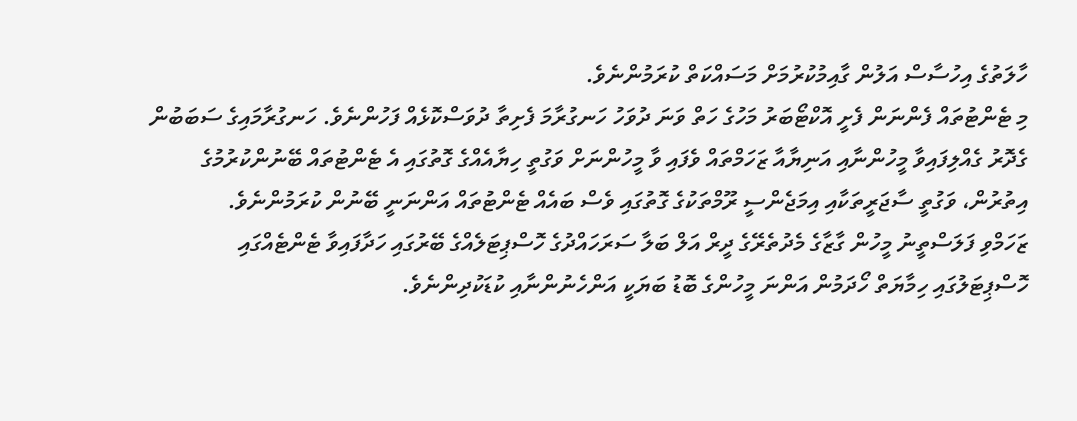ހާލަތުގެ އިހުސާސް އަލުން ގާއިމުކުރުމަށް މަސައްކަތް ކުރަމުންނެވެ.
މި ޓެންޓުތައް ފެންނަން ފެށީ އޮކްޓޯބަރު މަހުގެ ހަތް ވަނަ ދުވަހު ހަނގުރާމަ ފެށިތާ ދުވަސްކޮޅެއް ފަހުންނެވެ. ހަނގުރާމައިގެ ސަބަބުން ގެދޮރު ގެއްލިފައިވާ މީހުންނާއި އަނިޔާއާ ޒަހަމްތައް ވެފައި ވާ މީހުންނަށް ވަގުތީ ހިޔާއެއްގެ ގޮތުގައި އެ ޓެންޓުތައް ބޭނުންކުރުމުގެ އިތުރުން، ވަގުތީ ސާޖަރީތަކާއި އިމަޖެންސީ ރޫމްތަކުގެ ގޮތުގައި ވެސް ބައެއް ޓެންޓުތައް އަންނަނީ ބޭނުން ކުރަމުންނެވެ.
ޒަހަމްވި ފަލަސްތީނު މީހުން ގާޒާގެ މެދުތެރޭގެ ދީރް އަލް ބަލާ ސަރަހައްދުގެ ހޮސްޕިޓަލެއްގެ ބޭރުގައި ހަދާފައިވާ ޓެންޓެއްގައި
ހޮސްޕިޓަލުގައި ހިމާޔަތް ހޯދަމުން އަންނަ މީހުންގެ ބޮޑު ބަޔަކީ އަންހެނުންނާއި ކުޑަކުދިންނެވެ.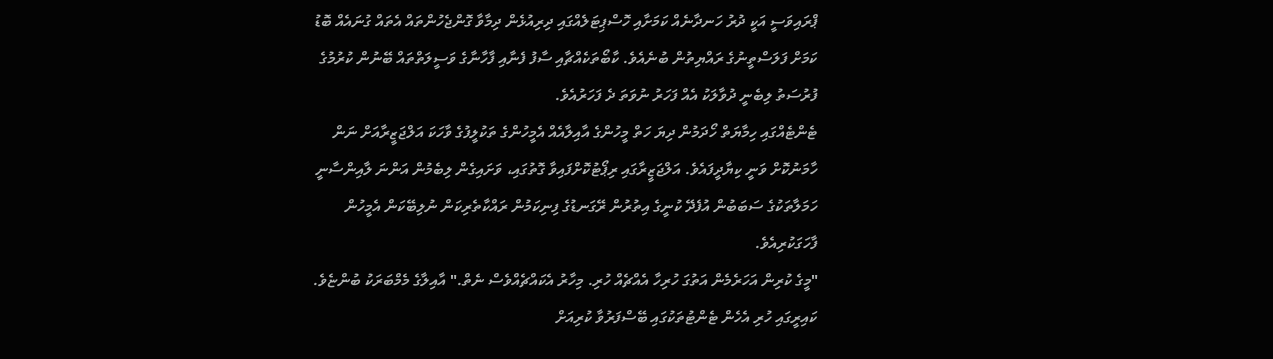ޕްރައިވަސީ އަކީ ދުރު ހަނދާނެއް ކަމަށާއި ހޮސްޕިޓަލެއްގައި ދިރިއުޅެން ދިމާވާ ގޮންޖެހުންތައް އެތައް ގުނައެއް ބޮޑު ކަމަށް ފަލަސްތީނުގެ ރައްޔިތުން ބުނެއެވެ. ކާބޯތަކެއްޗާއި ސާފު ފެނާއި ފާހާނާގެ ވަސީލަތްތައް ބޭނުން ކުރުމުގެ ފުރުސަތު ލިބެނީ ދުވާލަކު އެއް ފަހަރު ނުވަތަ ދެ ފަހަރުއެވެ.
ޓެންޓެއްގައި ހިމާޔަތް ހޯދަމުން ދިޔަ ހަތް މީހުންގެ އާއިލާއެއް އެމީހުންގެ ތަކުލީފުގެ ވާހަކަ އަލްޖަޒީރާއަށް ނަން ހާމަނުކޮށް ވަނީ ކިޔާދީފައެވެ. އަލްޖަޒީރާގައި ރިޕޯޓުކޮށްފައިވާ ގޮތުގައި، ވަށައިގެން ލިބެމުން އަންނަ ލާއިންސާނީ ހަމަލާތަކުގެ ސަބަބުން އުފެދޭ ކުނީގެ އިތުރުން ރޭގަނޑުގެ ފިނިކަމުން ރައްކާތެރިކަން ނުލިބޭކަން އެމީހުން ފާހަގަކުރިއެވެ.
"މީގެ ކުރިން އަހަރެމެން އަތުގަ ހުރިހާ އެއްޗެއް ހުރި. މިހާރު އެކައްޗެއްވެސް ނެތް." އާއިލާގެ މެމްބަރަކު ބުންޏެވެ.
ކައިރީގައި ހުރި އެހެން ޓެންޓުތަކުގައި ބޭސްފަރުވާ ކުރިއަށް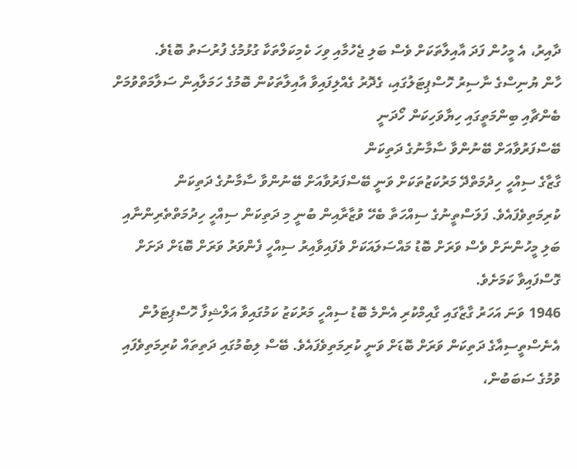ދާއިރު، އެ މީހުން ފަދަ އާއިލާތަކަށް ވެސް ބަލި ޖެހުމާއި ވިހަ ކެމިކަލްތަކާ ގުޅުމުގެ ފުރުސަތު ބޮޑެވެ.
ހާން ޔުނިސްގެ ނާސިރު ހޮސްޕިޓަލުގައި، ގެދޮރު ގެއްލިފައިވާ އާއިލާތަކުން ބޮމުގެ ހަމަލާއިން ސަލާމަތްވުމަށް ބެންޗާއި ބިންމަތީގައި ހިޔާވަހިކަން ހޯދަނީ
ބޭސްފަރުވާއަށް ބޭނުންވާ ސާމާނުގެ ދަތިކަން
ގާޒާގެ ސިއްހީ ހިދުމަތްދޭ މަރުކަޒުތަކަށް ވަނީ ބޭސްފަރުވާއަށް ބޭނުންވާ ސާމާނުގެ ދަތިކަން ކުރިމަތިވެފައެވެ. ފަލަސްތީނުގެ ސިއްހަތާ ބެހޭ ވުޒާރާއިން ބުނީ މި ދަތިކަން ސިއްހީ ހިދުމަތްތެރިންނާއި ބަލި މީހުންނަށް ވެސް ވަރަށް ބޮޑު މައްސަލައަކަށް ވެފައިވާއިރު ސިއްހީ ފެންވަރު ވަރަށް ބޮޑަށް ދަށަށް ގޮސްފައިވާ ކަމަށެވެ.
1946 ވަނަ އަހަރު ގާޒާގައި ގާއިމްކުރި އެންމެ ބޮޑު ސިއްހީ މަރުކަޒު ކަމުގައިވާ އަލްޝިފާ ހޮސްޕިޓަލުން އެނެސްތީސިއާގެ ދަތިކަން ވަރަށް ބޮޑަށް ވަނީ ކުރިމަތިވެފައެވެ. ބޭސް ލިބުމުގައި ދަތިތައް ކުރިމަތިވެފައި ވުމުގެ ސަބަބުން،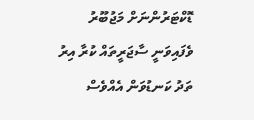ޑޮކްޓަރުންނަށް މަޖުބޫރު ވެފައިވަނީ ސާޖަރީތައް ކުރާ އިރު ތަދު ކަނޑުވަން އެއްވެސް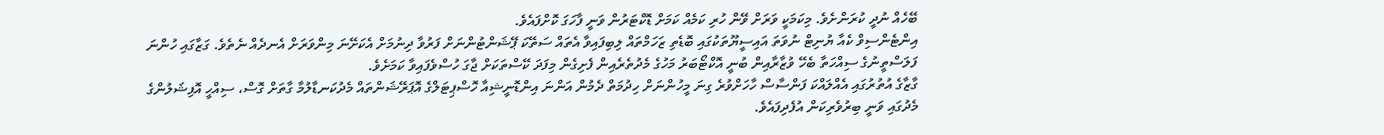ބޭހެއް ނުދީ ކުރަންށެވެ. މިކަމަކީ ވަރަށް ވޭން ހުރި ކަމެއް ކަމަށް ޑޮކްޓަރުން ވަނީ ފާހަގަ ކޮށްފައެވެ.
އިންޓެންސިވް ކެއާ ޔުނިޓް ނުވަތަ އައިސީޔޫތަކުގައި ބޮޑެތި ޒަހަމްތައް ލިބިފައިވާ އެތައް ސަތޭކަ ޕޭޝަންޓުންނަށް ފަރުވާ ދިނުމަށް އެކަށޭނަ މިންވަރަށް އެނދެއް ނެތެވެ. ގަޒާގައި ހުންނަ ފަލަސްތީނުގެ ސިއްހަތާ ބެހޭ ވުޒާރާއިން ބުނީ އޮކްޓޯބަރު މަހުގެ މެދުތެރެއިން ފެށިގެން މިފަދަ ކޭސްތަކަށް ޖާގަ ހުސްވެފައިވާ ކަމަށެވެ.
ގާޒާގެ އުތުރުގައި އެއްލައްކަ ފަންސާސް ހާހަށްވުރެ ގިނަ މީހުންނަށް ހިދުމަތް ދެމުން އަންނަ އިންޑޮނީޝިއާ ހޮސްޕިޓަލްގެ އޮޕަރޭޝަންތައް މެދުކަނޑާލުމާ ގާތަށް ގޮސް، ސިއްހީ އޮފިޝަލުންގެ މެދުގައި ވަނީ ބިރުވެރިކަން އުފެދިފައެވެ.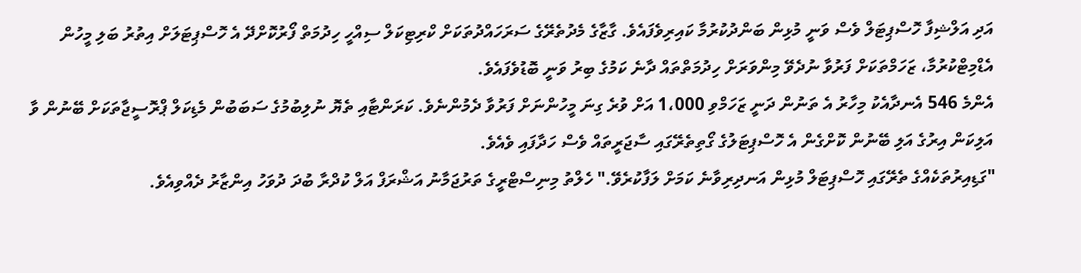އަދި އަލްޝިފާ ހޮސްޕިޓަލް ވެސް ވަނީ މުޅިން ބަންދުކުރުމާ ކައިރިވެފައެވެ. ގާޒާގެ މެދުތެރޭގެ ސަރަހައްދުތަކަށް ކްރިޓިކަލް ސިއްހީ ހިދުމަތް ފޯރުކޮށްދޭ އެ ހޮސްޕިޓަލަށް އިތުރު ބަލި މީހުން އެޑްމިޓްކުރުމާ، ޒަހަމްތަކަށް ފަރުވާ ނުދެވޭ މިންވަރަށް ހިދުމަތްތައް ދާނެ ކަމުގެ ބިރު ވަނީ ބޮޑުވެފައެވެ.
އެންމެ 546 އެނދާއެކު މިހާރު އެ ތަނުން ދަނީ ޒަހަމްވި 1،000 އަށް ވުރެ ގިނަ މީހުންނަށް ފަރުވާ ދެމުންނެވެ. ކަރަންޓާއި ތެޔޮ ނުލިބުމުގެ ސަބަބުން މެޑިކަލް ޕްރޮސީޖާތަކަށް ބޭނުން ވާ އަލިކަން އިރުގެ އަލި ބޭނުން ކޮށްގެން އެ ހޮސްޕިޓަލުގެ ގޯތިތެރޭގައި ސާޖަރީތައް ވެސް ހަދާފައި ވެއެވެ.
"ގަޑިއިރުތަކެއްގެ ތެރޭގައި ހޮސްޕިޓަލް މުޅިން އަނދިރިވާނެ ކަމަށް ލަފާކުރެވޭ." ހެލްތު މިނިސްޓްރީގެ ތަރުޖަމާނު އަޝްރަފް އަލް ކުދްރާ ބުދަ ދުވަހު އިންޒާރު ދެއްވިއެވެ.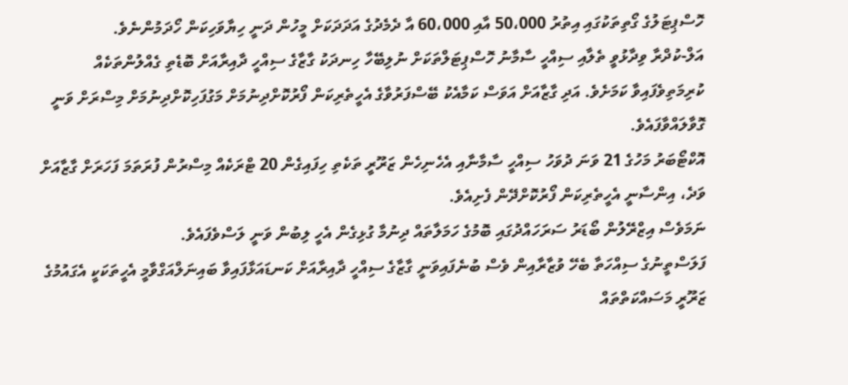ހޮސްޕިޓަލުގެ ގޯތިތަކުގައި އިތުރު 50،000 އާއި 60،000 އާ ދެމެދުގެ އަދަދަކަށް މީހުން ދަނީ ހިޔާވަހިކަން ހޯދަމުންނެވެ.
އަލް-ކުދްރާ ވިދާޅުވީ ތެލާއި ސިއްހީ ސާމާނު ހޮސްޕިޓަލްތަކަށް ނުލިބޭހާ ހިނދަކު ގާޒާގެ ސިއްހީ ދާއިރާއަށް ބޮޑެތި ގެއްލުންތަކެއް ކުރިމަތިވެފައިވާ ކަމަށެވެ. އަދި ގާޒާއަށް އަވަސް ކަމާއެކު ބޭސްފަރުވާގެ އެހީތެރިކަން ފޯރުކޮށްދިނުމަށް މަގުފަހިކޮށްދިނުމަށް މިސްރަށް ވަނީ ގޮވާލައްވާފައެވެ.
އޮކްޓޯބަރު މަހުގެ 21 ވަނަ ދުވަހު ސިއްހީ ސާމާނާއި އެހެނިހެން ޒަރޫރީ ތަކެތި ހިފައިގެން 20 ޓްރަކެއް މިސްރުން ފުރަތަމަ ފަހަރަށް ގާޒާއަށް ވަދެ، އިންސާނީ އެހީތެރިކަން ފޯރުކޮށްދޭން ފެށިއެވެ.
ނަމަވެސް އިޒްރޭލުން ބޯޑަރު ސަރަހައްދުގައި ބޮމުގެ ހަމަލާތައް ދިނުމާ ގުޅިގެން އެހީ ލިބުން ވަނީ ލަސްވެފައެވެ.
ފަލަސްތީނުގެ ސިއްހަތާ ބެހޭ ވުޒާރާއިން ވެސް ބުނެފައިވަނީ ގާޒާގެ ސިއްހީ ދާއިރާއަށް ކަނޑައަޅާފައިވާ ބައިނަލްއަގްވާމީ އެހީތަކަކީ އެގައުމުގެ ޒަރޫރީ މަސައްކަތްތައް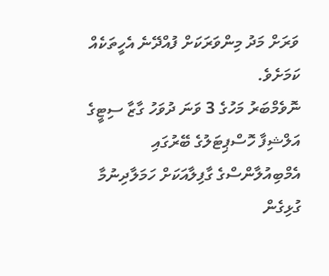ވަރަށް މަދު މިންވަރަކަށް ފުއްދޭނެ އެހީތަކެއް ކަމަށެވެ.
ނޮވެމްބަރު މަހުގެ 3 ވަނަ ދުވަހު ގާޒާ ސިޓީގެ އަލްޝިފާ ހޮސްޕިޓަލުގެ ބޭރުގައި އެމްބިއުލާންސްގެ ގާފިލާއަކަށް ހަމަލާދިނުމާ ގުޅިގެން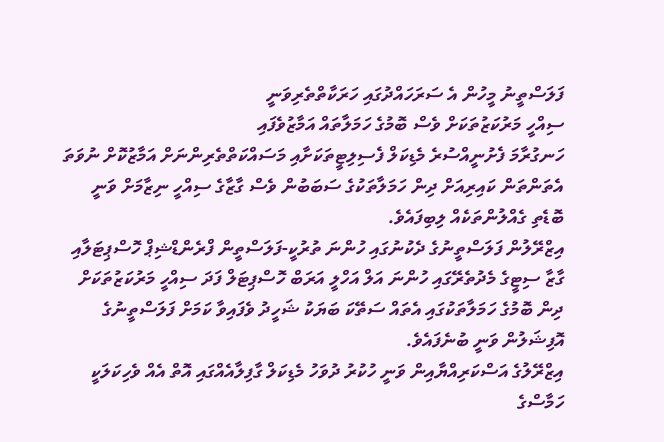ފަލަސްތީނު މީހުން އެ ސަރަހައްދުގައި ހަރަކާތްތެރިވަނީ
ސިއްހީ މަރުކަޒުތަކަށް ވެސް ބޮމުގެ ހަމަލާތައް އަމާޒުވެފައި
ހަނގުރާމަ ފެށުނީއްސުރެ މެޑިކަލް ފެސިލިޓީތަކަށާއި މަސައްކަތްތެރިންނަށް އަމާޒުކޮށް ނުވަތަ އެތަންތަން ކައިރިއަށް ދިން ހަމަލާތަކުގެ ސަބަބުން ވެސް ގާޒާގެ ސިއްހީ ނިޒާމަށް ވަނީ ބޮޑެތި ގެއްލުންތަކެއް ލިބިފައެވެ.
އިޒްރޭލުން ފަލަސްތީނުގެ ދެކުނުގައި ހުންނަ ތުރުކީ-ފަލަސްތީން ފްރެންޑްޝިޕް ހޮސްޕިޓަލާއި ގާޒާ ސިޓީގެ މެދުތެރޭގައި ހުންނަ އަލް އަހްލީ އަރަބް ހޮސްޕިޓަލް ފަދަ ސިއްހީ މަރުކަޒުތަކަށް ދިން ބޮމުގެ ހަމަލާތަކުގައި އެތައް ސަތޭކަ ބަޔަކު ޝަހީދު ވެފައިވާ ކަމަށް ފަލަސްތީނުގެ އޮފިޝަލުން ވަނީ ބުނެފައެވެ.
އިޒްރޭލުގެ އަސްކަރިއްޔާއިން ވަނީ ހުކުރު ދުވަހު މެޑިކަލް ގާފިލާއެއްގައި އޮތް އެއް ވެހިކަލަކީ ހަމާސްގެ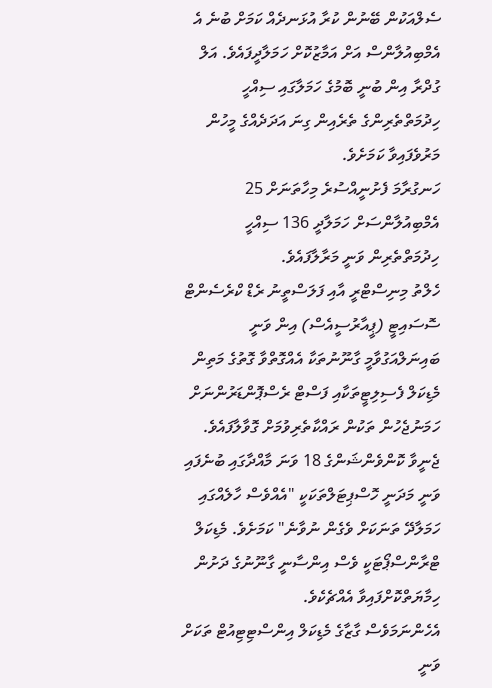ސެލްއަކުން ބޭނުން ކުރާ އުޅަނދެއް ކަމަށް ބުނެ އެ އެމްބިއުލާންސް އަށް އަމާޒުކޮށް ހަމަލާދީފައެވެ. އަލް ގުދްރާ އިން ބުނީ ބޮމުގެ ހަމަލާގައި ސިއްހީ ހިދުމަތްތެރިންގެ ތެރެއިން ގިނަ އަދަދެއްގެ މީހުން މަރުވެފައިވާ ކަމަށެވެ.
ހަނގުރާމަ ފެށުނީއްސުރެ މިހާތަނަށް 25 އެމްބިއުލާންސަށް ހަމަލާދީ 136 ސިއްހީ ހިދުމަތްތެރިން ވަނީ މަރާލާފައެވެ.
ހެލްތު މިނިސްޓްރީ އާއި ފަލަސްތީނު ރެޑް ކްރެސެންޓް ސޮސައިޓީ (ޕީއާރުސީއެސް) އިން ވަނީ ބައިނަލްއަގުވާމީ ގާނޫނުތަކާ އެއްގޮތްވާ ގޮތުގެ މަތިން މެޑިކަލް ފެސިލިޓީތަކާއި ފަސްޓް ރެސްޕޮންޑަރުންނަށް ހަމަނުޖެހުން ތަކުން ރައްކާތެރިވުމަށް ގޮވާލާފައެވެ.
ޖެނީވާ ކޮންވެންޝަންގެ 18 ވަނަ މާއްދާގައި ބުނެފައި ވަނީ މަދަނީ ހޮސްޕިޓަލްތަކަކީ "އެއްވެސް ހާލެއްގައި ހަމަލާދޭ ތަނަކަށް ވެގެން ނުވާނެ" ކަމަށެވެ. މެޑިކަލް ޓްރާންސްޕޯޓަކީ ވެސް އިންސާނީ ގާނޫނުގެ ދަށުން ހިމާޔަތްކޮށްފައިވާ އެއްޗެކެވެ.
އެހެންނަމަވެސް ގާޒާގެ މެޑިކަލް އިންސްޓިޓިއުޓް ތަކަށް ވަނީ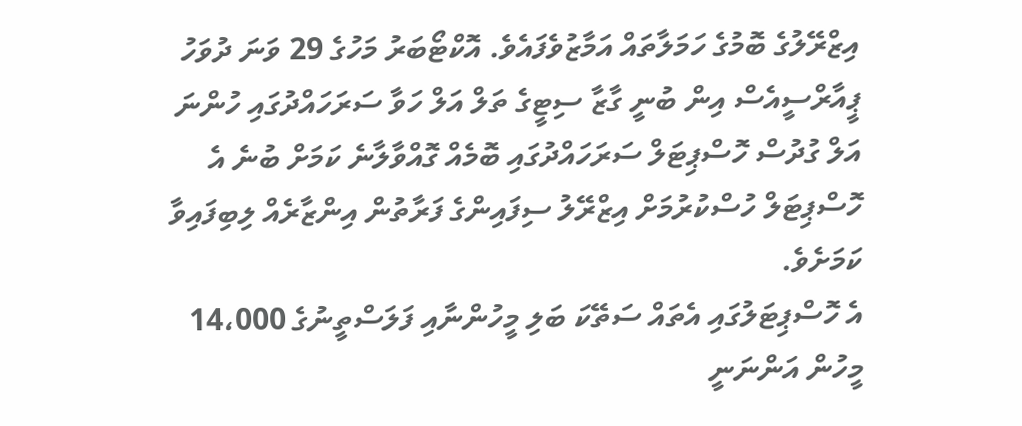އިޒްރޭލުގެ ބޮމުގެ ހަމަލާތައް އަމާޒުވެފައެވެ. އޮކްޓޯބަރު މަހުގެ 29 ވަނަ ދުވަހު ޕީއާރްސީއެސް އިން ބުނީ ގާޒާ ސިޓީގެ ތަލް އަލް ހަވާ ސަރަހައްދުގައި ހުންނަ އަލް ގުދުސް ހޮސްޕިޓަލް ސަރަހައްދުގައި ބޮމެއް ގޮއްވާލާނެ ކަމަށް ބުނެ އެ ހޮސްޕިޓަލް ހުސްކުރުމަށް އިޒްރޭލު ސިފައިންގެ ފަރާތުން އިންޒާރެއް ލިބިފައިވާ ކަމަށެވެ.
އެ ހޮސްޕިޓަލުގައި އެތައް ސަތޭކަ ބަލި މީހުންނާއި ފަލަސްތީނުގެ 14،000 މީހުން އަންނަނީ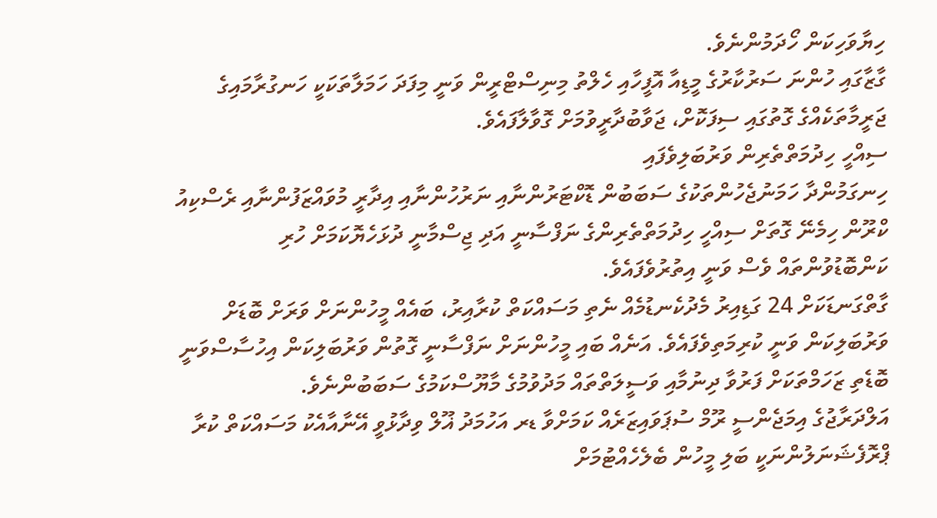ހިޔާވަހިކަން ހޯދަމުންނެވެ.
ގާޒާގައި ހުންނަ ސަރުކާރުގެ މީޑިއާ އޮފީހާއި ހެލްތު މިނިސްޓްރީން ވަނީ މިފަދަ ހަމަލާތަކަކީ ހަނގުރާމައިގެ ޖަރީމާތަކެއްގެ ގޮތުގައި ސިފަކޮށް، ޖަވާބުދާރީވުމަށް ގޮވާލާފައެވެ.
ސިއްހީ ހިދުމަތްތެރިން ވަރުބަލިވެފައި
ހިނގަމުންދާ ހަމަނުޖެހުންތަކުގެ ސަބަބުން ޑޮކްޓަރުންނާއި ނަރުހުންނާއި އިދާރީ މުވައްޒަފުންނާއި ރެސްކިއު ކްރޫން ހިމެނޭ ގޮތަށް ސިއްހީ ހިދުމަތްތެރިންގެ ނަފްސާނީ އަދި ޖިސްމާނީ ދުޅަހެޔޮކަމަށް ހުރި ކަންބޮޑުވުންތައް ވެސް ވަނީ އިތުރުވެފައެވެ.
ގާތްގަނޑަކަށް 24 ގަޑިއިރު މެދުކެނޑުމެއް ނެތި މަސައްކަތް ކުރާއިރު، ބައެއް މީހުންނަށް ވަރަށް ބޮޑަށް ވަރުބަލިކަން ވަނީ ކުރިމަތިވެފައެވެ. އަނެއް ބައި މީހުންނަށް ނަފްސާނީ ގޮތުން ވަރުބަލިކަން އިހުސާސްވަނީ ބޮޑެތި ޒަހަމްތަކަށް ފަރުވާ ދިނުމާއި ވަސީލަތްތައް މަދުވުމުގެ މާޔޫސްކަމުގެ ސަބަބުންނެވެ.
އަލްދަރާޖުގެ އިމަޖެންސީ ރޫމް ސުޕަވައިޒަރެއް ކަމަށްވާ ޑރ އަހުމަދު ޣޫލް ވިދާޅުވީ އޭނާއާއެކު މަސައްކަތް ކުރާ ޕްރޮފެޝަނަލުންނަކީ ބަލި މީހުން ބެލެހެއްޓުމަށް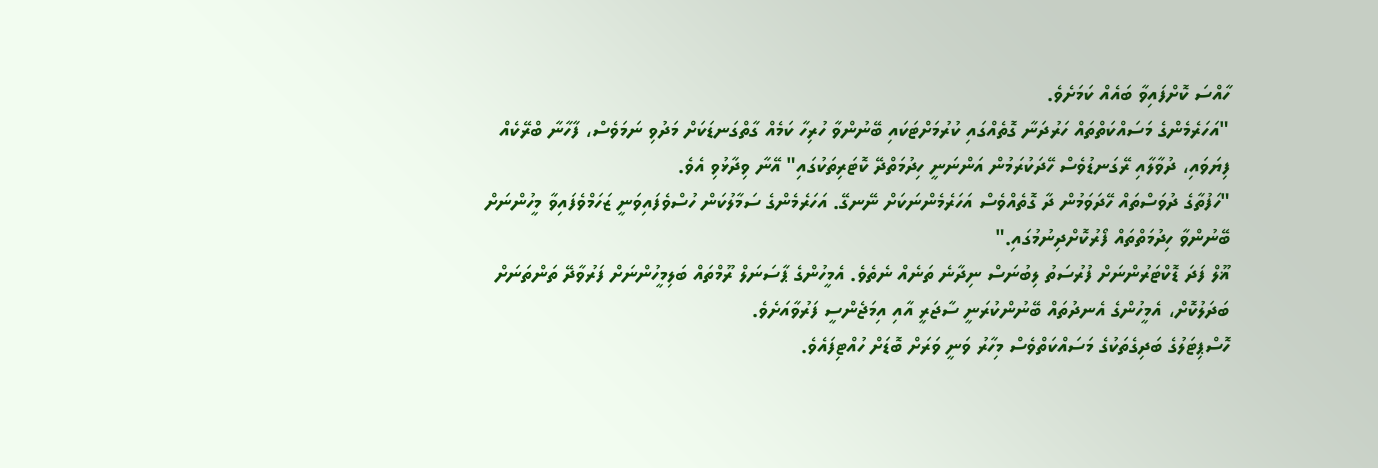ހާއްސަ ކޮށްފައިވާ ބައެއް ކަމަށެވެ.
"އަހަރެމެންގެ މަސައްކަތްތައް ހަރުދަނާ ގޮތެއްގައި ކުރުމަށްޓަކައި ބޭނުންވާ ހުރިހާ ކަމެއް ގާތްގަނޑަކަށް މަދުވި ނަމަވެސް، ފާހާނާ ބްރޭކެއް ފިޔަވައި، ދުވާލާއި ރޭގަނޑުވެސް ހޭދަކުރަމުން އަންނަނީ ހިދުމަތްދޭ ކޮޓަރިތަކުގައި" އޭނާ ވިދާޅުވި އެވެ.
"ހަފުތާގެ ދުވަސްތައް ހޭދަވަމުން ދާ ގޮތެއްވެސް އަހަރެމެންނަކަށް ނޭނގޭ. އަހަރެމެންގެ ސަމާލުކަން ހުސްވެފައިވަނީ ޒަހަމްވެފައިވާ މީހުންނަށް ބޭނުންވާ ހިދުމަތްތައް ފޯރުކޮށްދިނުމުގައި."
ޣޫލް ފަދަ ޑޮކްޓަރުންނަށް ފުރުސަތު ލިބުނަސް ނިދާނެ ތަނެއް ނެތެވެ. އެމީހުންގެ ޕާސަނަލް ރޫމްތައް ބަލިމީހުންނަށް ފަރުވާދޭ ތަންތަނަށް ބަދަލުކޮށް، އެމީހުންގެ އެނދުތައް ބޭނުންކުރަނީ ސާޖަރީ އާއި އިމަޖެންސީ ފަރުވާއަށެވެ.
ހޮސްޕިޓަލުގެ ބަދިގެތަކުގެ މަސައްކަތްވެސް މިހާރު ވަނީ ވަރަށް ބޮޑަށް ހުއްޓިފައެވެ.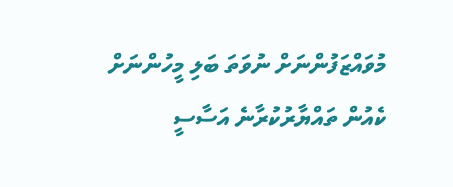މުވައްޒަފުންނަށް ނުވަތަ ބަލި މީހުންނަށް ކެއުން ތައްޔާރުކުރާނެ އަސާސީ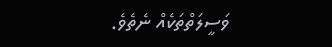ވަސީލަތްތަކެއް ނެތެވެ.